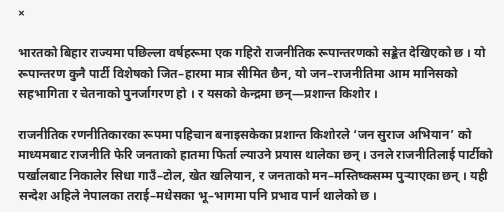×

भारतको बिहार राज्यमा पछिल्ला वर्षहरूमा एक गहिरो राजनीतिक रूपान्तरणको सङ्केत देखिएको छ । यो रूपान्तरण कुनै पार्टी विशेषको जित–हारमा मात्र सीमित छैन, यो जन–राजनीतिमा आम मानिसको सहभागिता र चेतनाको पुनर्जागरण हो । र यसको केन्द्रमा छन्—प्रशान्त किशोर ।

राजनीतिक रणनीतिकारका रूपमा पहिचान बनाइसकेका प्रशान्त किशोरले ‘जन सुराज अभियान’ को माध्यमबाट राजनीति फेरि जनताको हातमा फिर्ता ल्याउने प्रयास थालेका छन् । उनले राजनीतिलाई पार्टीको पर्खालबाट निकालेर सिधा गाउँ–टोल, खेत खलियान, र जनताको मन–मस्तिष्कसम्म पुर्‍याएका छन् । यही सन्देश अहिले नेपालका तराई–मधेसका भू–भागमा पनि प्रभाव पार्न थालेको छ ।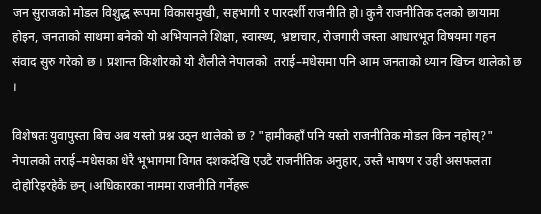जन सुराजको मोडल विशुद्ध रूपमा विकासमुखी, सहभागी र पारदर्शी राजनीति हो। कुनै राजनीतिक दलको छायामा होइन, जनताको साथमा बनेको यो अभियानले शिक्षा, स्वास्थ्य, भ्रष्टाचार, रोजगारी जस्ता आधारभूत विषयमा गहन संवाद सुरु गरेको छ । प्रशान्त किशोरको यो शैलीले नेपालको  तराई–मधेसमा पनि आम जनताको ध्यान खिच्न थालेको छ ।

विशेषतः युवापुस्ता बिच अब यस्तो प्रश्न उठ्न थालेको छ ? "हामीकहाँ पनि यस्तो राजनीतिक मोडल किन नहोस्?" नेपालको तराई–मधेसका धेरै भूभागमा विगत दशकदेखि एउटै राजनीतिक अनुहार, उस्तै भाषण र उही असफलता दोहोरिइरहेकै छन् ।अधिकारका नाममा राजनीति गर्नेहरू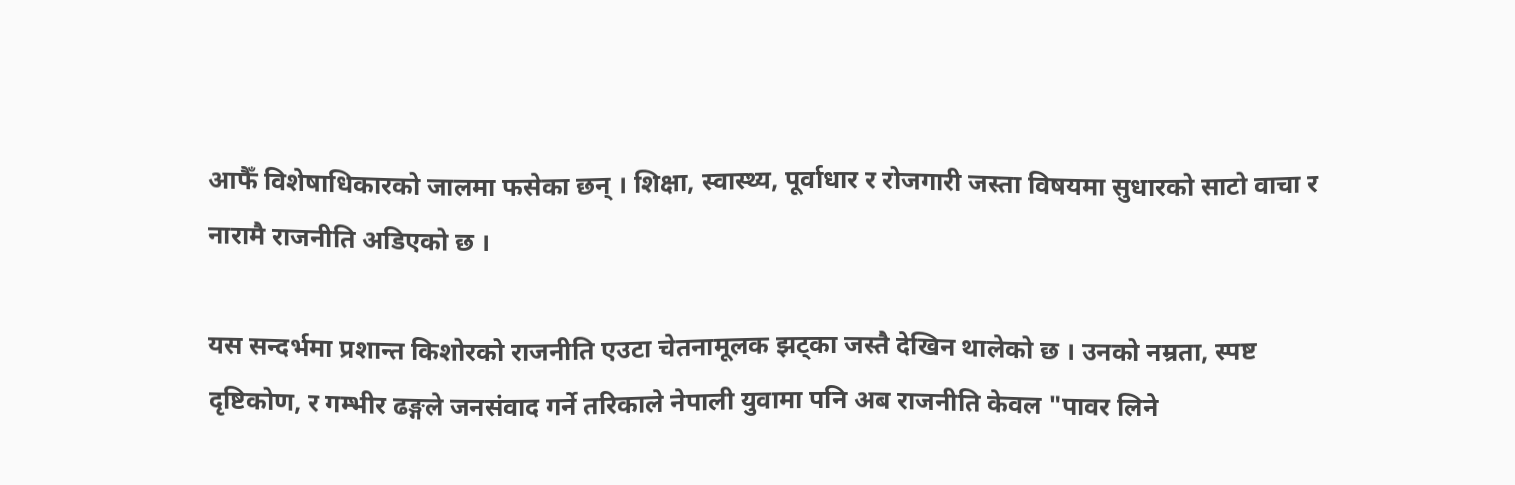आफैँ विशेषाधिकारको जालमा फसेका छन् । शिक्षा, स्वास्थ्य, पूर्वाधार र रोजगारी जस्ता विषयमा सुधारको साटो वाचा र नारामै राजनीति अडिएको छ ।

यस सन्दर्भमा प्रशान्त किशोरको राजनीति एउटा चेतनामूलक झट्का जस्तै देखिन थालेको छ । उनको नम्रता, स्पष्ट दृष्टिकोण, र गम्भीर ढङ्गले जनसंवाद गर्ने तरिकाले नेपाली युवामा पनि अब राजनीति केवल "पावर लिने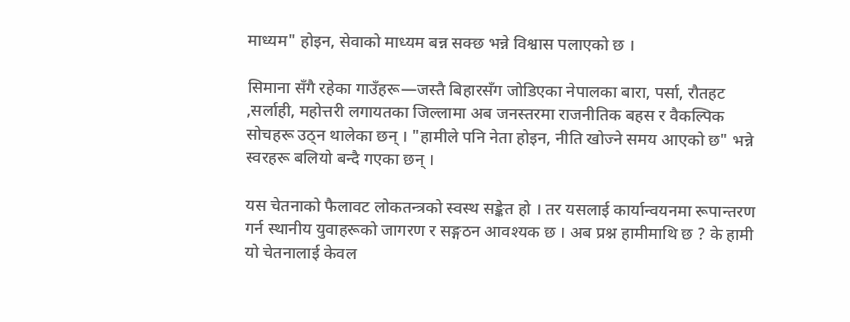माध्यम" होइन, सेवाको माध्यम बन्न सक्छ भन्ने विश्वास पलाएको छ ।

सिमाना सँगै रहेका गाउँहरू—जस्तै बिहारसँग जोडिएका नेपालका बारा, पर्सा, रौतहट ,सर्लाही, महोत्तरी लगायतका जिल्लामा अब जनस्तरमा राजनीतिक बहस र वैकल्पिक सोचहरू उठ्न थालेका छन् । "हामीले पनि नेता होइन, नीति खोज्ने समय आएको छ" भन्ने स्वरहरू बलियो बन्दै गएका छन् ।

यस चेतनाको फैलावट लोकतन्त्रको स्वस्थ सङ्केत हो । तर यसलाई कार्यान्वयनमा रूपान्तरण गर्न स्थानीय युवाहरूको जागरण र सङ्गठन आवश्यक छ । अब प्रश्न हामीमाथि छ ? के हामी यो चेतनालाई केवल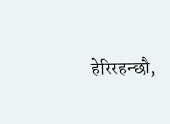हेरिरहन्छौ,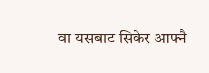वा यसबाट सिकेर आफ्नै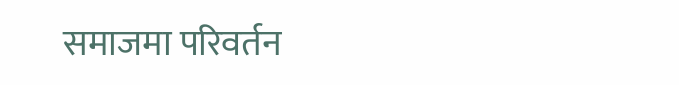समाजमा परिवर्तन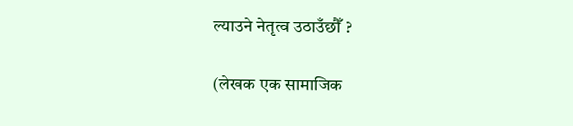ल्याउने नेतृत्व उठाउँछौँ ?

(लेखक एक सामाजिक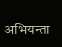अभियन्ता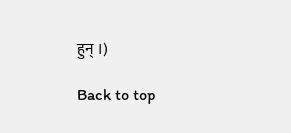हुन् ।)

Back to top